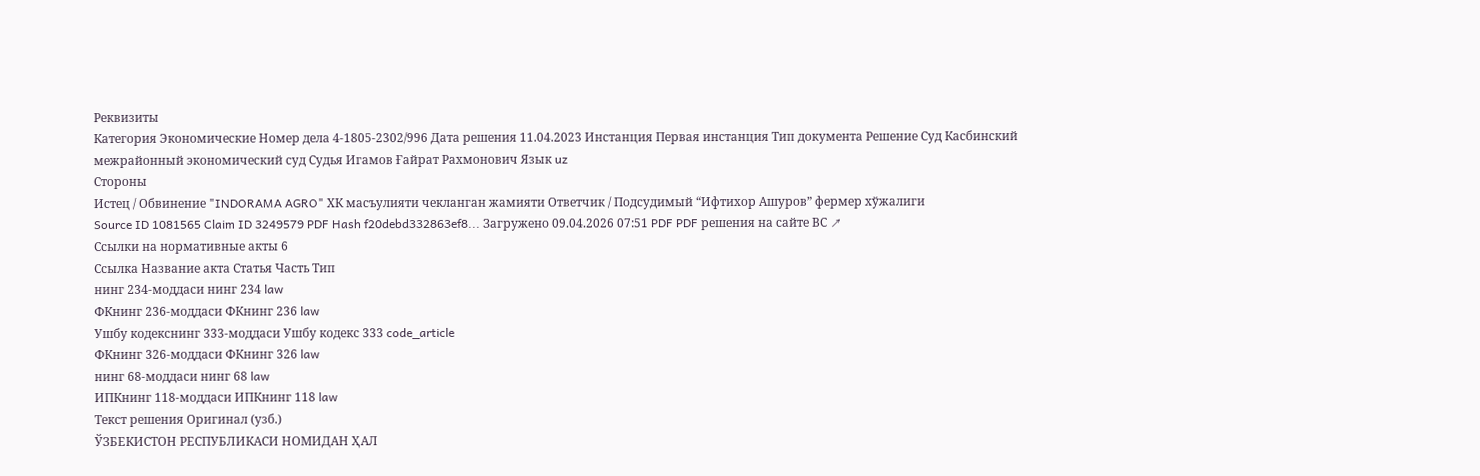Реквизиты
Категория Экономические Номер дела 4-1805-2302/996 Дата решения 11.04.2023 Инстанция Первая инстанция Тип документа Решение Суд Касбинский межрайонный экономический суд Судья Игамов Ғайрат Рахмонович Язык uz
Стороны
Истец / Обвинение "INDORAMA AGRO" ХК масъулияти чекланган жамияти Ответчик / Подсудимый “Ифтихор Ашуров” фермер хўжалиги
Source ID 1081565 Claim ID 3249579 PDF Hash f20debd332863ef8... Загружено 09.04.2026 07:51 PDF PDF решения на сайте ВС ↗
Ссылки на нормативные акты 6
Ссылка Название акта Статья Часть Тип
нинг 234-моддаси нинг 234 law
ФКнинг 236-моддаси ФКнинг 236 law
Ушбу кодекснинг 333-моддаси Ушбу кодекс 333 code_article
ФКнинг 326-моддаси ФКнинг 326 law
нинг 68-моддаси нинг 68 law
ИПКнинг 118-моддаси ИПКнинг 118 law
Текст решения Оригинал (узб.)
ЎЗБЕКИСТОН РЕСПУБЛИКАСИ НОМИДАН ҲАЛ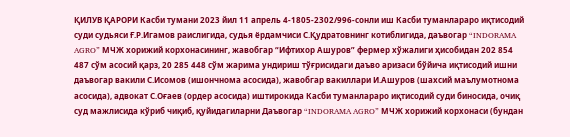ҚИЛУВ ҚАРОРИ Касби тумани 2023 йил 11 апрель 4-1805-2302/996-сонли иш Касби туманлараро иқтисодий суди судьяси Ғ.Р.Игамов раислигида, судья ёрдамчиси С.Қудратовнинг котиблигида, даъвогар “INDORAMA AGRO” МЧЖ хорижий корхонасининг, жавобгар “Ифтихор Ашуров” фермер хўжалиги ҳисобидан 202 854 487 сўм асосий қарз, 20 285 448 сўм жарима ундириш тўғрисидаги даъво аризаси бўйича иқтисодий ишни даъвогар вакили С.Исомов (ишончнома асосида), жавобгар вакиллари И.Ашуров (шахсий маълумотнома асосида), адвокат С.Оғаев (ордер асосида) иштирокида Касби туманлараро иқтисодий суди биносида, очиқ суд мажлисида кўриб чиқиб, қуйидагиларни Даъвогар “INDORAMA AGRO” МЧЖ хорижий корхонаси (бундан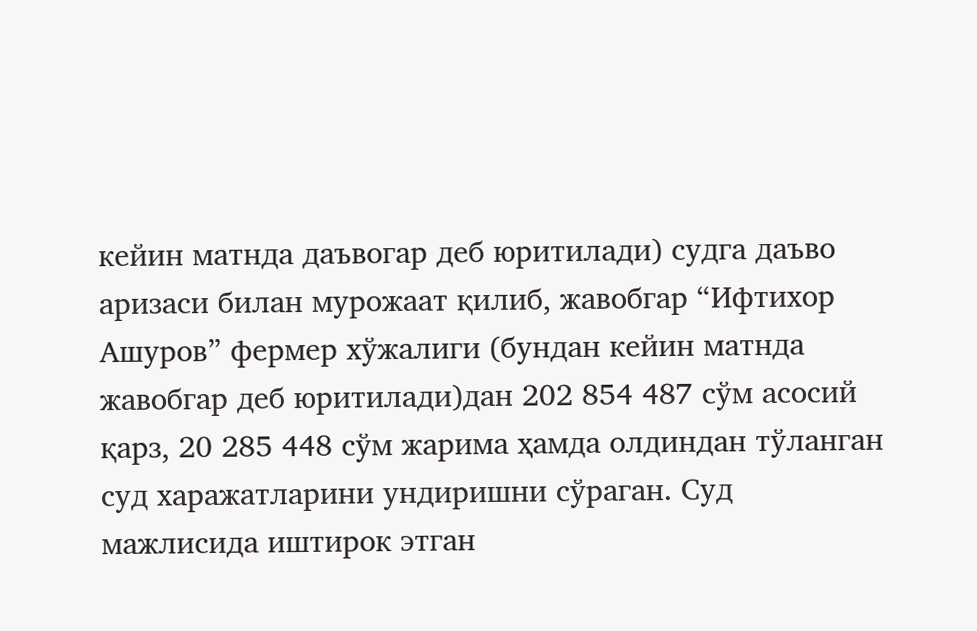кейин матнда даъвогар деб юритилади) судга даъво аризаси билан мурожаат қилиб, жавобгар “Ифтихор Ашуров” фермер хўжалиги (бундан кейин матнда жавобгар деб юритилади)дан 202 854 487 сўм асосий қарз, 20 285 448 сўм жарима ҳамда олдиндан тўланган суд харажатларини ундиришни сўраган. Суд мажлисида иштирок этган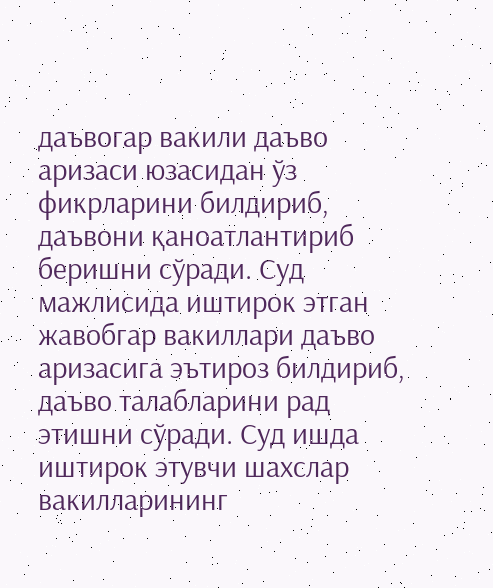даъвогар вакили даъво аризаси юзасидан ўз фикрларини билдириб, даъвони қаноатлантириб беришни сўради. Суд мажлисида иштирок этган жавобгар вакиллари даъво аризасига эътироз билдириб, даъво талабларини рад этишни сўради. Суд ишда иштирок этувчи шахслар вакилларининг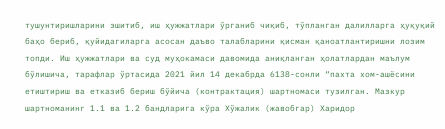тушунтиришларини эшитиб, иш ҳужжатлари ўрганиб чиқиб, тўпланган далилларга ҳуқуқий баҳо бериб, қуйидагиларга асосан даъво талабларини қисман қаноатлантиришни лозим топди. Иш ҳужжатлари ва суд муҳокамаси давомида аниқланган ҳолатлардан маълум бўлишича, тарафлар ўртасида 2021 йил 14 декабрда 6138-сонли “пахта хом-ашёсини етиштириш ва етказиб бериш бўйича (контрактация) шартномаси тузилган. Мазкур шартноманинг 1.1 ва 1.2 бандларига кўра Хўжалик (жавобгар) Харидор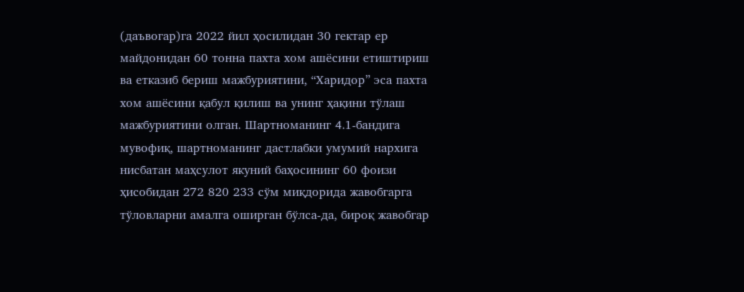(даъвогар)га 2022 йил ҳосилидан 30 гектар ер майдонидан 60 тонна пахта хом ашёсини етиштириш ва етказиб бериш мажбуриятини, “Харидор” эса пахта хом ашёсини қабул қилиш ва унинг ҳақини тўлаш мажбуриятини олган. Шартноманинг 4.1-бандига мувофиқ, шартноманинг дастлабки умумий нархига нисбатан маҳсулот якуний баҳосининг 60 фоизи ҳисобидан 272 820 233 сўм миқдорида жавобгарга тўловларни амалга оширган бўлса-да, бироқ жавобгар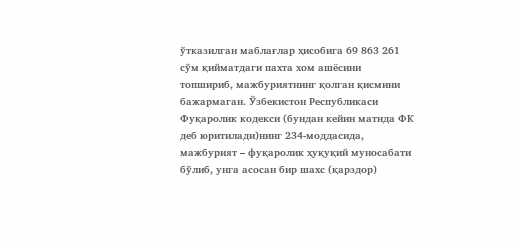ўтказилган маблағлар ҳисобига 69 863 261 сўм қийматдаги пахта хом ашёсини топшириб, мажбуриятнинг қолган қисмини бажармаган. Ўзбекистон Республикаси Фуқаролик кодекси (бундан кейин матнда ФК деб юритилади)нинг 234-моддасида, мажбурият – фуқаролик ҳуқуқий муносабати бўлиб, унга асосан бир шахс (қарздор)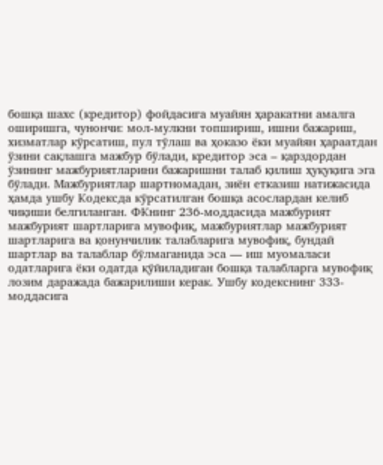бошқа шахс (кредитор) фойдасига муайян ҳаракатни амалга оширишга, чунончи: мол-мулкни топшириш, ишни бажариш, хизматлар кўрсатиш, пул тўлаш ва ҳоказо ёки муайян ҳараатдан ўзини сақлашга мажбур бўлади, кредитор эса – қарздордан ўзининг мажбуриятларини бажаришни талаб қилиш ҳуқуқига эга бўлади. Мажбуриятлар шартномадан, зиён етказиш натижасида ҳамда ушбу Кодексда кўрсатилган бошқа асослардан келиб чиқиши белгиланган. ФКнинг 236-моддасида мажбурият мажбурият шартларига мувофиқ, мажбуриятлар мажбурият шартларига ва қонунчилик талабларига мувофиқ, бундай шартлар ва талаблар бўлмаганида эса — иш муомаласи одатларига ёки одатда қўйиладиган бошқа талабларга мувофиқ лозим даражада бажарилиши керак. Ушбу кодекснинг 333-моддасига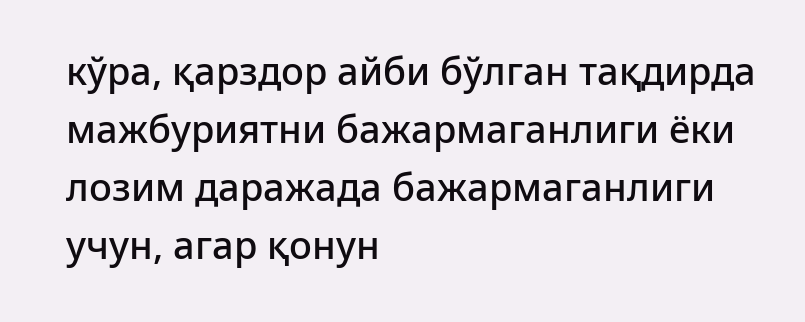кўра, қарздор айби бўлган тақдирда мажбуриятни бажармаганлиги ёки лозим даражада бажармаганлиги учун, агар қонун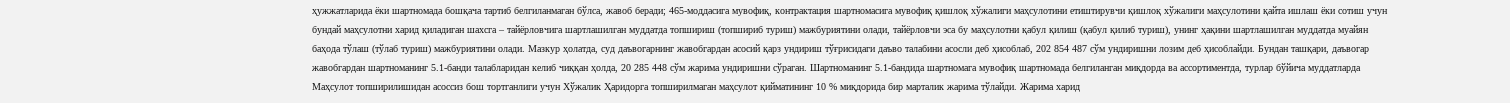ҳужжатларида ёки шартномада бошқача тартиб белгиланмаган бўлса, жавоб беради; 465-моддасига мувофиқ, контрактация шартномасига мувофиқ қишлоқ хўжалиги маҳсулотини етиштирувчи қишлоқ хўжалиги маҳсулотини қайта ишлаш ёки сотиш учун бундай маҳсулотни харид қиладиган шахсга – тайёрловчига шартлашилган муддатда топшириш (топшириб туриш) мажбуриятини олади, тайёрловчи эса бу маҳсулотни қабул қилиш (қабул қилиб туриш), унинг ҳақини шартлашилган муддатда муайян баҳода тўлаш (тўлаб туриш) мажбуриятини олади. Мазкур ҳолатда, суд даъвогарнинг жавобгардан асосий қарз ундириш тўғрисидаги даъво талабини асосли деб ҳисоблаб, 202 854 487 сўм ундиришни лозим деб ҳисоблайди. Бундан ташқари, даъвогар жавобгардан шартноманинг 5.1-банди талабларидан келиб чиққан ҳолда, 20 285 448 сўм жарима ундиришни сўраган. Шартноманинг 5.1-бандида шартномага мувофиқ шартномада белгиланган миқдорда ва ассортиментда, турлар бўйича муддатларда Маҳсулот топширилишидан асоссиз бош тортганлиги учун Хўжалик Ҳаридорга топширилмаган маҳсулот қийматининг 10 % миқдорида бир марталик жарима тўлайди. Жарима харид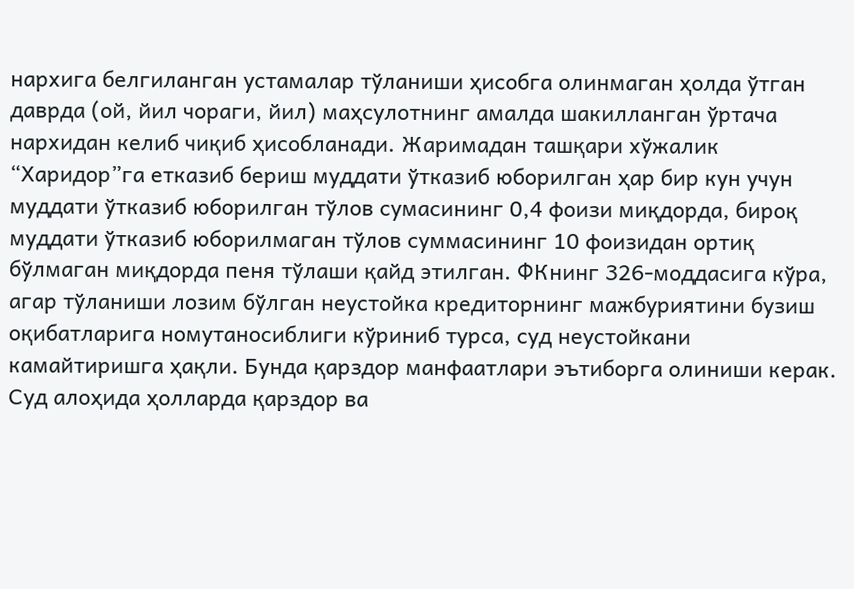нархига белгиланган устамалар тўланиши ҳисобга олинмаган ҳолда ўтган даврда (ой, йил чораги, йил) маҳсулотнинг амалда шакилланган ўртача нархидан келиб чиқиб ҳисобланади. Жаримадан ташқари хўжалик “Харидор”га етказиб бериш муддати ўтказиб юборилган ҳар бир кун учун муддати ўтказиб юборилган тўлов сумасининг 0,4 фоизи миқдорда, бироқ муддати ўтказиб юборилмаган тўлов суммасининг 10 фоизидан ортиқ бўлмаган миқдорда пеня тўлаши қайд этилган. ФКнинг 326-моддасига кўра, агар тўланиши лозим бўлган неустойка кредиторнинг мажбуриятини бузиш оқибатларига номутаносиблиги кўриниб турса, суд неустойкани камайтиришга ҳақли. Бунда қарздор манфаатлари эътиборга олиниши керак. Суд алоҳида ҳолларда қарздор ва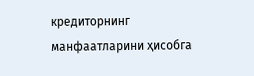кредиторнинг манфаатларини ҳисобга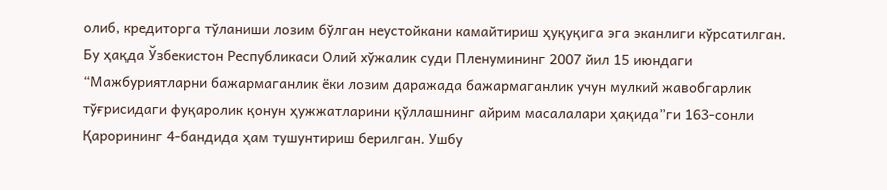олиб, кредиторга тўланиши лозим бўлган неустойкани камайтириш ҳуқуқига эга эканлиги кўрсатилган. Бу ҳақда Ўзбекистон Республикаси Олий хўжалик суди Пленумининг 2007 йил 15 июндаги “Мажбуриятларни бажармаганлик ёки лозим даражада бажармаганлик учун мулкий жавобгарлик тўғрисидаги фуқаролик қонун ҳужжатларини қўллашнинг айрим масалалари ҳақида”ги 163-сонли Қарорининг 4-бандида ҳам тушунтириш берилган. Ушбу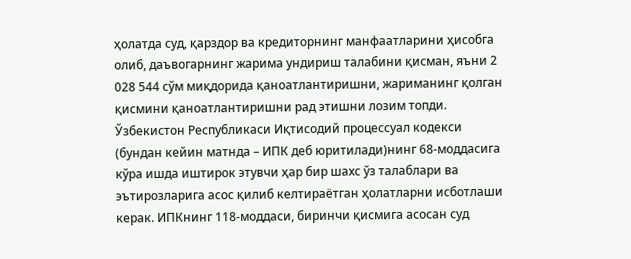ҳолатда суд, қарздор ва кредиторнинг манфаатларини ҳисобга олиб, даъвогарнинг жарима ундириш талабини қисман, яъни 2 028 544 сўм миқдорида қаноатлантиришни, жариманинг қолган қисмини қаноатлантиришни рад этишни лозим топди. Ўзбекистон Республикаси Иқтисодий процессуал кодекси (бундан кейин матнда – ИПК деб юритилади)нинг 68-моддасига кўра ишда иштирок этувчи ҳар бир шахс ўз талаблари ва эътирозларига асос қилиб келтираётган ҳолатларни исботлаши керак. ИПКнинг 118-моддаси, биринчи қисмига асосан суд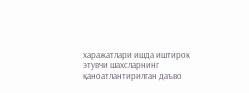харажатлари ишда иштирок этувчи шахсларнинг қаноатлантирилган даъво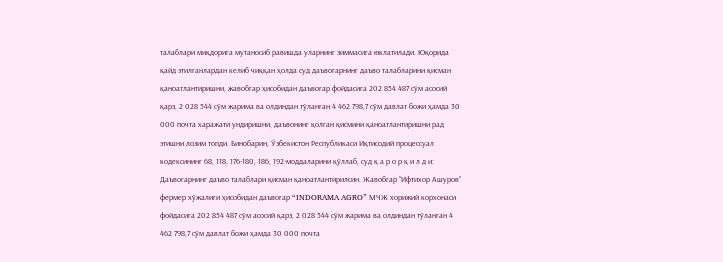талаблари миқдорига мутаносиб равишда уларнинг зиммасига юклатилади. Юқорида қайд этилганлардан келиб чиққан ҳолда суд даъвогарнинг даъво талабларини қисман қаноатлантиришни, жавобгар ҳисобидан даъвогар фойдасига 202 854 487 сўм асосий қарз, 2 028 544 сўм жарима ва олдиндан тўланган 4 462 798,7 сўм давлат божи ҳамда 30 000 почта харажати ундиришни, даъвонинг қолган қисмини қаноатлантиришни рад этишни лозим топди. Бинобарин, Ўзбекистон Республикаси Иқтисодий процессуал кодексининг 68, 118, 176-180, 186, 192-моддаларини қўллаб, суд қ а р о р қ и л д и: Даъвогарнинг даъво талаблари қисман қаноатлантирилсин. Жавобгар “Ифтихор Ашуров” фермер хўжалиги ҳисобидан даъвогар “INDORAMA AGRO” МЧЖ хорижий корхонаси фойдасига 202 854 487 сўм асосий қарз, 2 028 544 сўм жарима ва олдиндан тўланган 4 462 798,7 сўм давлат божи ҳамда 30 000 почта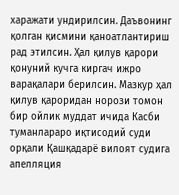харажати ундирилсин. Даъвонинг қолган қисмини қаноатлантириш рад этилсин. Ҳал қилув қарори қонуний кучга киргач ижро варақалари берилсин. Мазкур ҳал қилув қароридан норози томон бир ойлик муддат ичида Касби туманлараро иқтисодий суди орқали Қашқадарё вилоят судига апелляция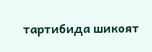тартибида шикоят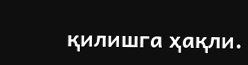қилишга ҳақли.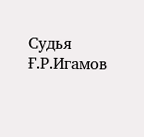Судья Ғ.Р.Игамов